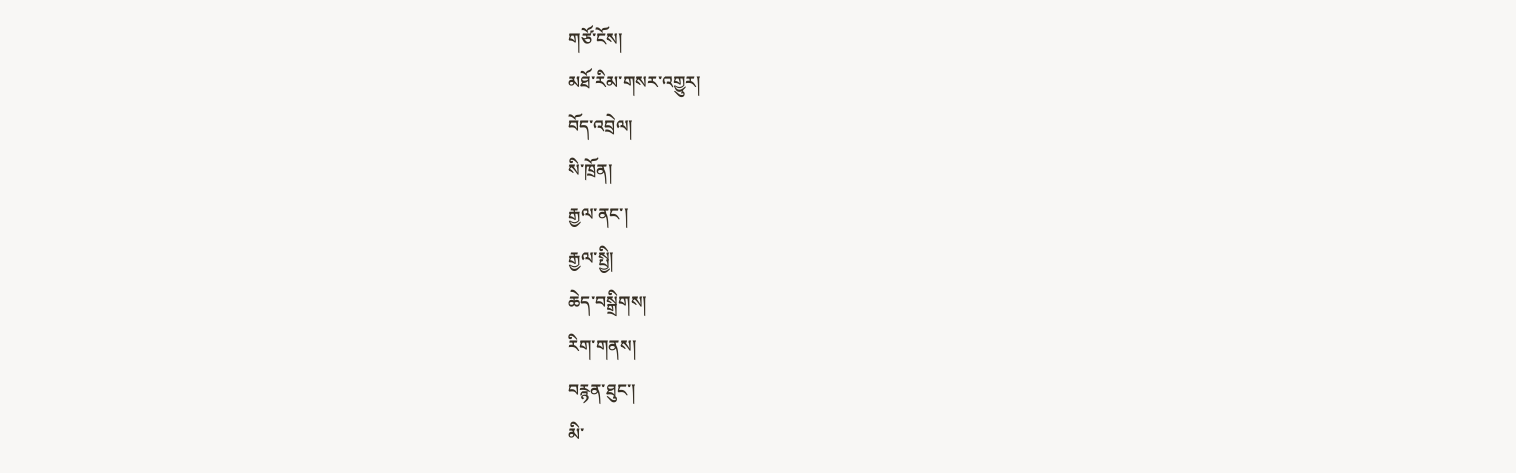གཙོ་ངོས།
མཐོ་རིམ་གསར་འགྱུར།
བོད་འབྲེལ།
སི་ཁྲོན།
རྒྱལ་ནང་།
རྒྱལ་སྤྱི།
ཆེད་བསྒྲིགས།
རིག་གནས།
བརྙན་ཐུང་།
མི་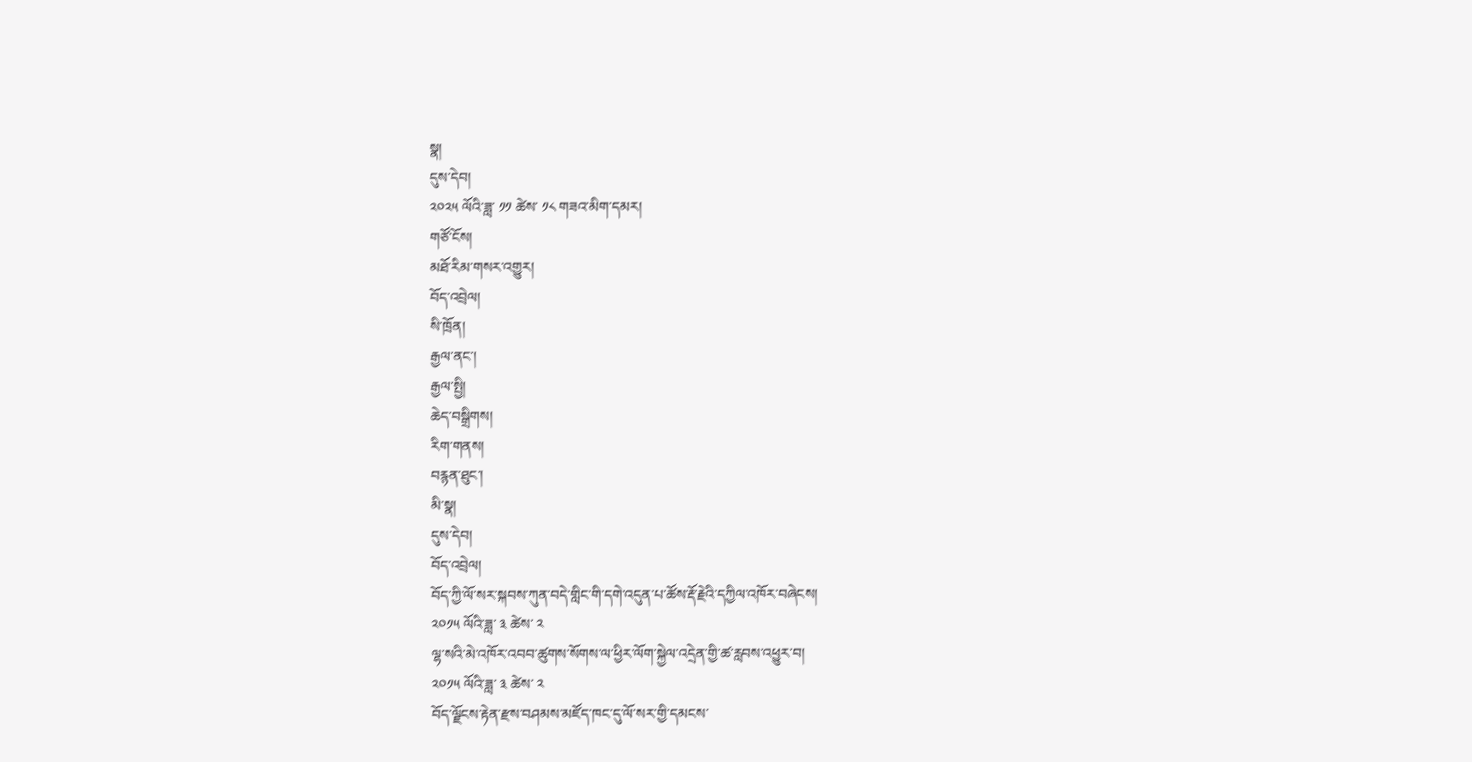སྣ།
དུས་དེབ།
༢༠༢༥ ལོའི་ཟླ་ ༡༡ ཚེས་ ༡༨ གཟའ་མིག་དམར།
གཙོ་ངོས།
མཐོ་རིམ་གསར་འགྱུར།
བོད་འབྲེལ།
སི་ཁྲོན།
རྒྱལ་ནང་།
རྒྱལ་སྤྱི།
ཆེད་བསྒྲིགས།
རིག་གནས།
བརྙན་ཐུང་།
མི་སྣ།
དུས་དེབ།
བོད་འབྲེལ།
བོད་ཀྱི་ལོ་སར་སྐབས་ཀུན་བདེ་གླིང་གི་དགེ་འདུན་པ་ཚོས་རྡོ་རྗེའི་དཀྱིལ་འཁོར་བཞེངས།
༢༠༡༥ ལོའི་ཟླ་ ༣ ཚེས་ ༢
ལྷ་སའི་མེ་འཁོར་འབབ་ཚུགས་སོགས་ལ་ཕྱིར་ལོག་སྐྱེལ་འདྲེན་གྱི་ཚ་རླབས་འཕྱུར་བ།
༢༠༡༥ ལོའི་ཟླ་ ༣ ཚེས་ ༢
བོད་ལྗོངས་རྟེན་རྫས་བཤམས་མཛོད་ཁང་དུ་ལོ་སར་གྱི་དམངས་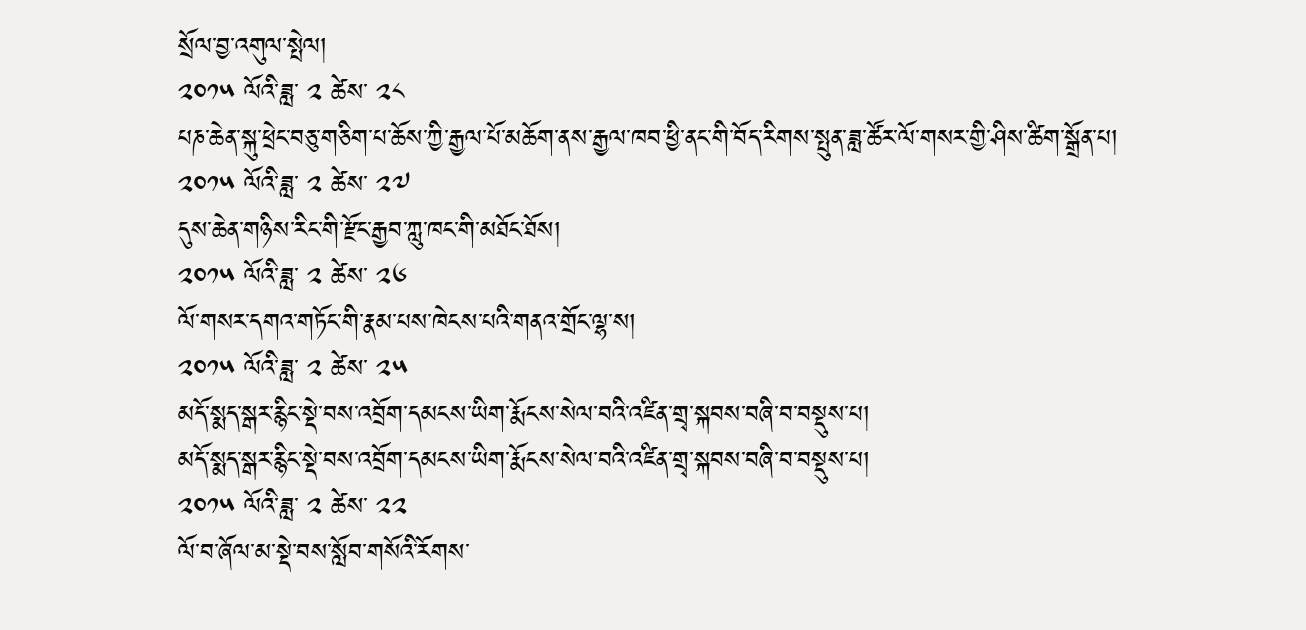སྲོལ་བྱ་འགུལ་སྤེལ།
༢༠༡༥ ལོའི་ཟླ་ ༢ ཚེས་ ༢༨
པཎ་ཆེན་སྐུ་ཕྲེང་བཅུ་གཅིག་པ་ཆོས་ཀྱི་རྒྱལ་པོ་མཆོག་ནས་རྒྱལ་ཁབ་ཕྱི་ནང་གི་བོད་རིགས་སྤུན་ཟླ་ཚོར་ལོ་གསར་གྱི་ཤིས་ཚིག་སྒྲོན་པ།
༢༠༡༥ ལོའི་ཟླ་ ༢ ཚེས་ ༢༧
དུས་ཆེན་གཉིས་རིང་གི་རྫོང་རྒྱབ་ཀླུ་ཁང་གི་མཐོང་ཐོས།
༢༠༡༥ ལོའི་ཟླ་ ༢ ཚེས་ ༢༦
ལོ་གསར་དགའ་གཏོང་གི་རྣམ་པས་ཁེངས་པའི་གནའ་གྲོང་ལྷ་ས།
༢༠༡༥ ལོའི་ཟླ་ ༢ ཚེས་ ༢༥
མདོ་སྨད་སྒར་རྙིང་སྡེ་བས་འབྲོག་དམངས་ཡིག་རྨོངས་སེལ་བའི་འཛིན་གྲྭ་སྐབས་བཞི་བ་བསྡུས་པ།
མདོ་སྨད་སྒར་རྙིང་སྡེ་བས་འབྲོག་དམངས་ཡིག་རྨོངས་སེལ་བའི་འཛིན་གྲྭ་སྐབས་བཞི་བ་བསྡུས་པ།
༢༠༡༥ ལོའི་ཟླ་ ༢ ཚེས་ ༢༢
ལོ་བ་ཞོལ་མ་སྡེ་བས་སློབ་གསོའི་རོགས་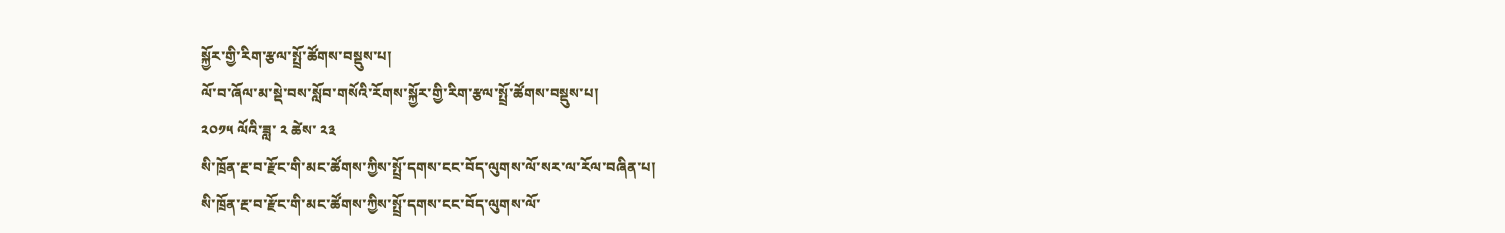སྐྱོར་གྱི་རིག་རྩལ་སྤྲོ་ཚོགས་བསྡུས་པ།
ལོ་བ་ཞོལ་མ་སྡེ་བས་སློབ་གསོའི་རོགས་སྐྱོར་གྱི་རིག་རྩལ་སྤྲོ་ཚོགས་བསྡུས་པ།
༢༠༡༥ ལོའི་ཟླ་ ༢ ཚེས་ ༢༣
སི་ཁྲོན་རྔ་བ་རྫོང་གི་མང་ཚོགས་ཀྱིས་སྤྲོ་དགས་ངང་བོད་ལུགས་ལོ་སར་ལ་རོལ་བཞིན་པ།
སི་ཁྲོན་རྔ་བ་རྫོང་གི་མང་ཚོགས་ཀྱིས་སྤྲོ་དགས་ངང་བོད་ལུགས་ལོ་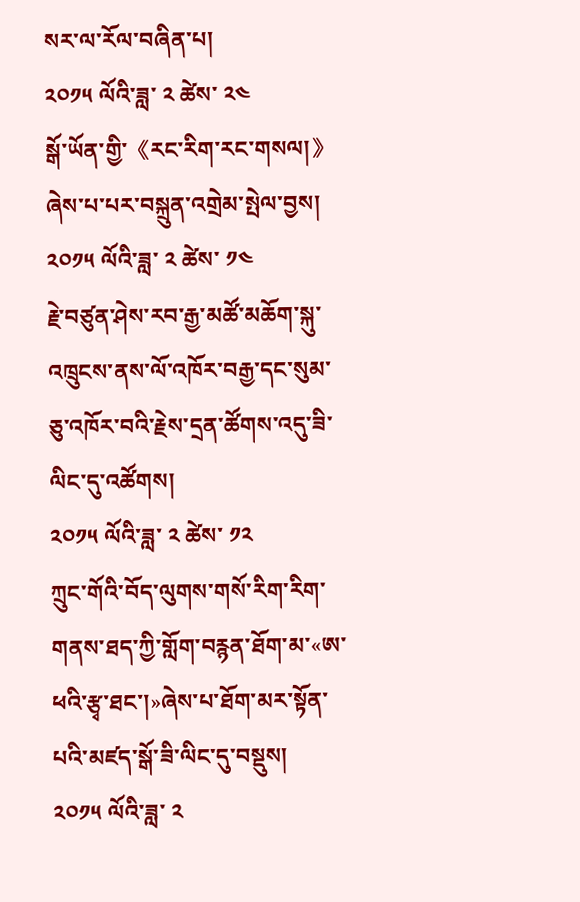སར་ལ་རོལ་བཞིན་པ།
༢༠༡༥ ལོའི་ཟླ་ ༢ ཚེས་ ༢༤
སྒོ་ཡོན་གྱི་《རང་རིག་རང་གསལ།》ཞེས་པ་པར་བསྐྲུན་འགྲེམ་སྤེལ་བྱས།
༢༠༡༥ ལོའི་ཟླ་ ༢ ཚེས་ ༡༤
རྗེ་བཙུན་ཤེས་རབ་རྒྱ་མཚོ་མཆོག་སྐུ་འཁྲུངས་ནས་ལོ་འཁོར་བརྒྱ་དང་སུམ་ཅུ་འཁོར་བའི་རྗེས་དྲན་ཚོགས་འདུ་ཟི་ལིང་དུ་འཚོགས།
༢༠༡༥ ལོའི་ཟླ་ ༢ ཚེས་ ༡༢
ཀྲུང་གོའི་བོད་ལུགས་གསོ་རིག་རིག་གནས་ཐད་ཀྱི་གློག་བརྙན་ཐོག་མ་«ཨ་ཕའི་རྩྭ་ཐང་།»ཞེས་པ་ཐོག་མར་སྟོན་པའི་མཛད་སྒོ་ཟི་ལིང་དུ་བསྡུས།
༢༠༡༥ ལོའི་ཟླ་ ༢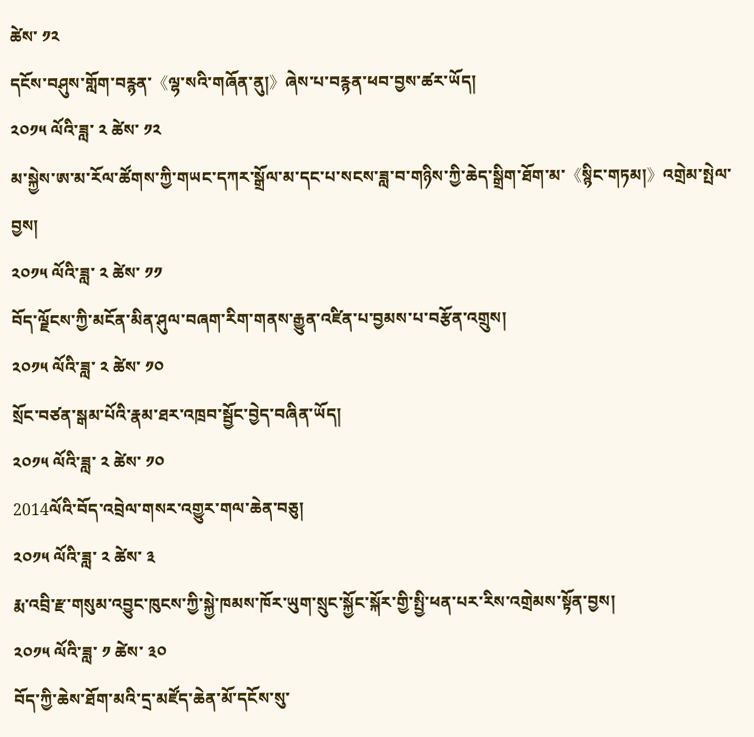ཚེས་ ༡༢
དངོས་བཤུས་གློག་བརྙན་《ལྷ་སའི་གཞོན་ནུ།》ཞེས་པ་བརྙན་ཕབ་བྱས་ཚར་ཡོད།
༢༠༡༥ ལོའི་ཟླ་ ༢ ཚེས་ ༡༢
མ་སྐྱེས་ཨ་མ་རོལ་ཚོགས་ཀྱི་གཡང་དཀར་སྒྲོལ་མ་དང་པ་སངས་ཟླ་བ་གཉིས་ཀྱི་ཆེད་སྒྲིག་ཐོག་མ་《སྙིང་གཏམ།》འགྲེམ་སྤེལ་བྱས།
༢༠༡༥ ལོའི་ཟླ་ ༢ ཚེས་ ༡༡
བོད་ལྗོངས་ཀྱི་མངོན་མིན་ཤུལ་བཞག་རིག་གནས་རྒྱུན་འཛིན་པ་བྱམས་པ་བརྩོན་འགྲུས།
༢༠༡༥ ལོའི་ཟླ་ ༢ ཚེས་ ༡༠
སྲོང་བཙན་སྒམ་པོའི་རྣམ་ཐར་འཁྲབ་སྦྱོང་བྱེད་བཞིན་ཡོད།
༢༠༡༥ ལོའི་ཟླ་ ༢ ཚེས་ ༡༠
2014ལོའི་བོད་འབྲེལ་གསར་འགྱུར་གལ་ཆེན་བཅུ།
༢༠༡༥ ལོའི་ཟླ་ ༢ ཚེས་ ༣
རྨ་འབྲི་རྫ་གསུམ་འབྱུང་ཁུངས་ཀྱི་སྐྱེ་ཁམས་ཁོར་ཡུག་སྲུང་སྐྱོང་སྐོར་གྱི་སྤྱི་ཕན་པར་རིས་འགྲེམས་སྟོན་བྱས།
༢༠༡༥ ལོའི་ཟླ་ ༡ ཚེས་ ༣༠
བོད་ཀྱི་ཆེས་ཐོག་མའི་དྲ་མཛོད་ཆེན་མོ་དངོས་སུ་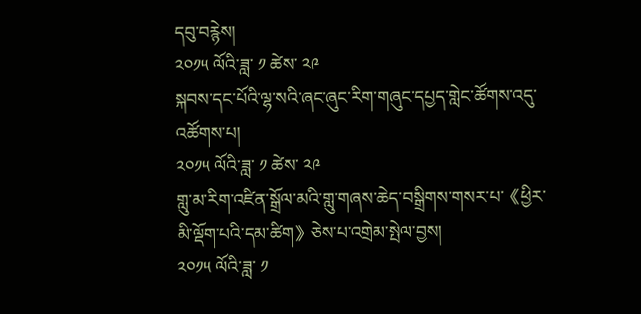དབུ་བརྙེས།
༢༠༡༥ ལོའི་ཟླ་ ༡ ཚེས་ ༢༩
སྐབས་དང་པོའི་ལྷ་སའི་ཞང་ཞུང་རིག་གཞུང་དཔྱད་གླེང་ཚོགས་འདུ་འཚོགས་པ།
༢༠༡༥ ལོའི་ཟླ་ ༡ ཚེས་ ༢༩
གླུ་མ་རིག་འཛིན་སྒྲོལ་མའི་གླུ་གཞས་ཆེད་བསྒྲིགས་གསར་པ་《ཕྱིར་མི་ལྡོག་པའི་དམ་ཚིག》ཅེས་པ་འགྲེམ་སྤེལ་བྱས།
༢༠༡༥ ལོའི་ཟླ་ ༡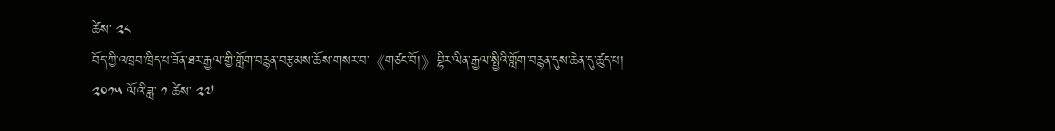ཚེས་ ༢༨
བོད་ཀྱི་འཁྲབ་ཁྲིད་པ་ཟོན་ཐར་རྒྱལ་གྱི་གློག་བརྙན་བརྩམས་ཆོས་གསར་བ་《གཙང་བོ།》བྷིར་ལིན་རྒྱལ་སྤྱིའི་གློག་བརྙན་དུས་ཆེན་དུ་ཚུད་པ།
༢༠༡༥ ལོའི་ཟླ་ ༡ ཚེས་ ༢༧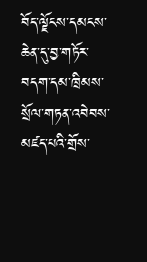བོད་ལྗོངས་དམངས་ཆེན་དུ་བྱ་གཏོར་བདག་དམ་ཁྲིམས་སྲོལ་གཏན་འབེབས་མཛད་པའི་གྲོས་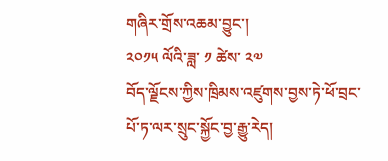གཞིར་གྲོས་འཆམ་བྱུང་།
༢༠༡༥ ལོའི་ཟླ་ ༡ ཚེས་ ༢༧
བོད་ལྗོངས་ཀྱིས་ཁྲིམས་འཛུགས་བྱས་ཏེ་ཕོ་བྲང་པོ་ཏ་ལར་སྲུང་སྐྱོང་བྱ་རྒྱུ་རེད།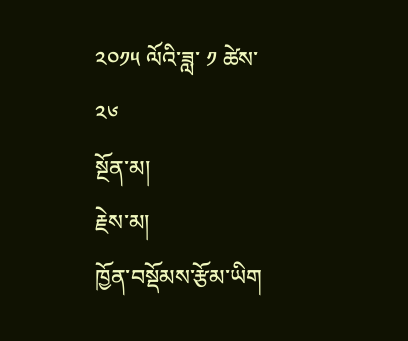༢༠༡༥ ལོའི་ཟླ་ ༡ ཚེས་ ༢༦
སྔོན་མ།
རྗེས་མ།
ཁྱོན་བསྡོམས་རྩོམ་ཡིག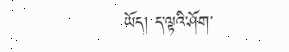ཡོད། ད་ལྟའི་ཤོག་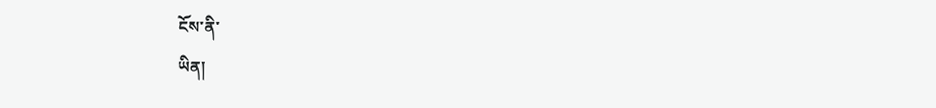ངོས་ནི་
ཡིན།